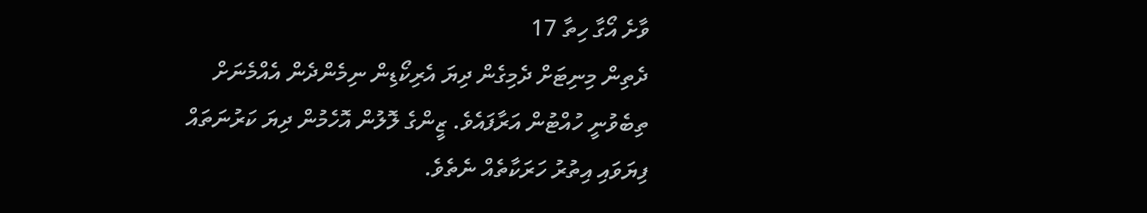ވާށެ އޯގާ ހިތާ 17
ދެތިން މިނިޓަށް ދެމިގެން ދިޔަ އެރިކޯޑިން ނިމެންދެން އެއްމެނަށް ތިބެވުނީ ހުއްޓުން އަރާފައެވެ. ޒީންގެ ލޮލުން އޮހެމުން ދިޔަ ކަރުނަތައް ފިޔަވައި އިތުރު ހަރަކާތެއް ނެތެވެ.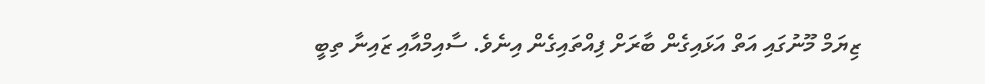ޒިޔަމް މޫނުގައި އަތް އަޅައިގެން ބާރަށް ފިއްތައިގެން އިނެވެ. ސާއިމްއާއި ޒައިނާ ތިބީ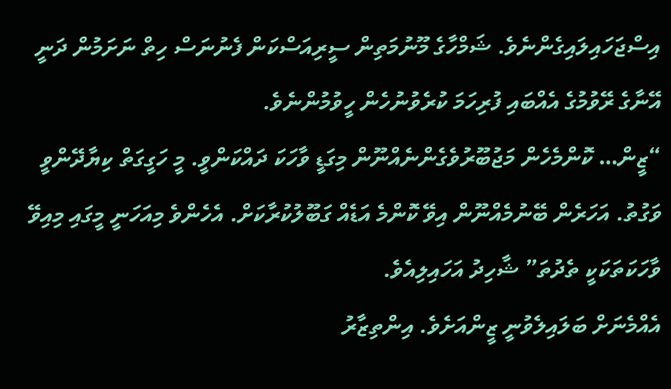އިސްޖަހައިލައިގެންނެވެ. ޝަމްހާގެ މޫނުމަތިން ސީރިއަސްކަން ފެނުނަސް ހިތް ނަށަމުން ދަނީ އޭނާގެ ރޭވުމުގެ އެއްބައި ފުރިހަމަ ކުރެވުނުހެން ހީވުމުންނެވެ.
“ޒީން… ކޮންމެހެން މަޖުބޫރުވެގެންނެއްނޫން މިގަޑީ ވާހަކަ ދައްކަންވީ. މީ ހަގީގަތް ކިޔާދޭންވީ ވަގުތު. އަހަރެން ބޭނުމެއްނޫން އިވޭ ކޮންމެ އަޑެއް ގަބޫލުކުރާކަށް. އެހެންވެ މިއަހަނީ މީގައި މިއިވޭ ވާހަކަތަކަކީ ތެދުތަ” ޝާހިދު އަހައިލިއެވެ.
އެއްމެނަށް ބަލައިލެވުނީ ޒީންއަށެވެ. އިންތިޒާރު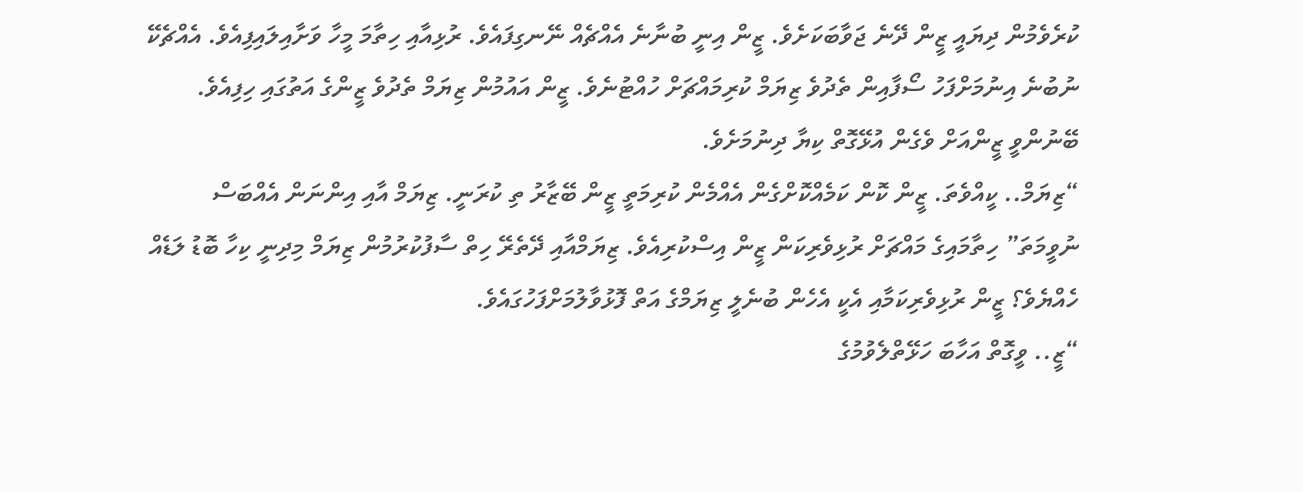ކުރެވެމުން ދިޔައީ ޒީން ދޭނެ ޖަވާބަކަށެވެ. ޒީން އިނީ ބުނާނެ އެއްޗެއް ނޭނގިފައެވެ. ރުޅިއާއި ހިތާމަ މީހާ ވަށާއިލައިފިއެވެ. އެއްޗެކޭ ނުބުނެ އިނުމަށްފަހު ސޯފާއިން ތެދުވެ ޒިޔަމް ކުރިމައްޗަށް ހުއްޓުނެވެ. ޒީން އައުމުން ޒިޔަމް ތެދުވެ ޒީންގެ އަތުގައި ހިފިއެވެ. ބޭނުންވީ ޒީންއަށް ވެގެން އުޅޭގޮތް ކިޔާ ދިނުމަށެވެ.
“ޒިޔަމް.. ކީއްވެތަ. ޒީން ކޮން ކަމެއްކޮށްގެން އެއްމެން ކުރިމަތީ ޒީން ބޭޒާރު ތި ކުރަނީ. ޒިޔަމް އާއި އިންނަން އެއްބަސް ނުވީމަތަ” ހިތާމައިގެ މައްޗަށް ރުޅިވެރިކަން ޒީން އިސްކުރިއެވެ. ޒިޔަމްއާއި ދޭތެރޭ ހިތް ސާފުކުރުމުން ޒިޔަމް މިދިނީ ކިހާ ބޮޑު ލަޑެއް ހެއްޔެވެ؟ ޒީން ރުޅިވެރިކަމާއި އެކީ އެހެން ބުނެލީ ޒިޔަމްގެ އަތް ފޮޅުވާލުމަށްފަހުގައެވެ.
“ޒީ.. ވީގޮތް އަހާބަ ހަޅޭތްލެވުމުގެ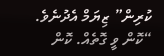ކުރިން” ޒިޔަމް އެދުނެވެ.
“ކޮން ވީ ގޮތެއް. ކޮން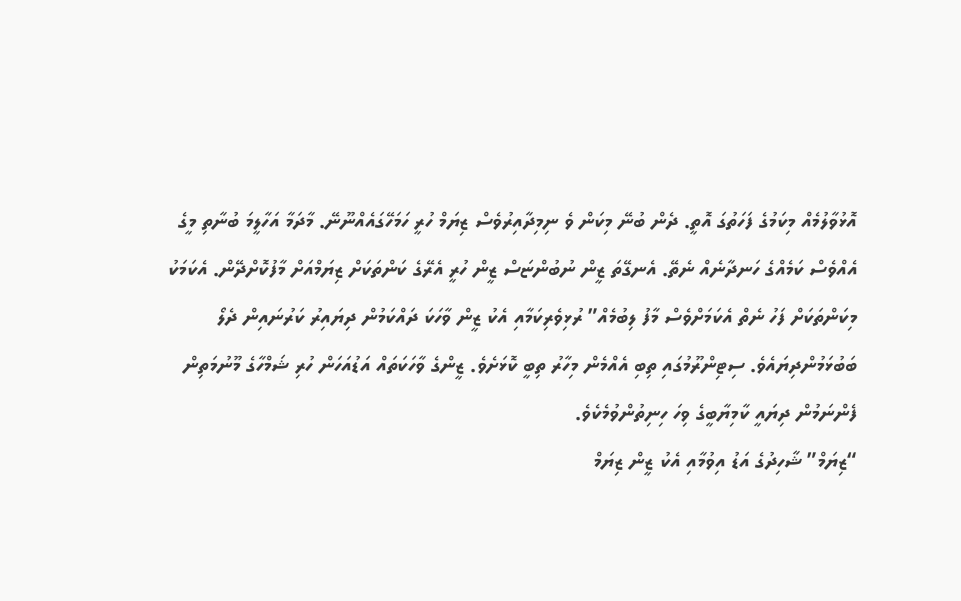އޮޅުވާލުމެއް މިކަމުގެ ފަހަތުގަ އޮތީ. ދެން ބުނޭ މިކަން ވެ ނިމިދާއިރުވެސް ޒިޔަމް ހުރީ ހަމަހޭގައެއްނޫނޭ. މާދަމާ އަހާލީމަ ބުނާތި މީގެ އެއްވެސް ކަމެއްގެ ހަނދާނެއް ނެތޭ. އެނގޭތަ ޒީން ނުބުންޏަސް ޒީން ހުރީ އެރޭގެ ކަންތަކަށް ޒިޔަމްއަށް މާފުކޮށްދޭން. އެކަމަކު މިކަންތަކަށް ފަހު ނެތް އެކަމަށްވެސް މާފު ލިބުމެއް” ރުޅިވެރިކަމާއި އެކު ޒީން ވާހަކަ ދައްކަމުން ދިޔައިރު ކަރުނައިން ދެލޯ ބަބުޅަމުންދިޔައެވެ. ސިޓިންރޫމުގައި ތިބި އެއްމެން މިހާރު ތިބީ ކޮޅަށެވެ. ޒީންގެ ވާހަކަތައް އަޑުއަހަން ހުރި ޝަމްހާގެ މޫނުމަތިން ފެންނަމުން ދިޔައީ ކާމިޔާބީގެ ވިހަ ހިނިތުންވުމެކެވެ.
“ޒިޔަމް” ޝާހިދުގެ އަޑު އިވުމާއި އެކު ޒީން ޒިޔަމް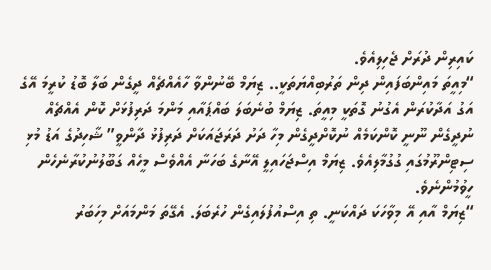ކައިރިން ދުރަށް ޖެހިލިއެވެ.
“މިއީތަ މައިންބަފައިން ދިން ތަރުބިއްޔަތަކީ.. ޒިޔަމް ބޭނުންވާ ހާއެއްޗެއް ދީގެން ބަލާ ބޮޑު ކުރީމަ އޭގެ އަގު އަދާކުރަން އެގުނު ގޮތަކީ މިއީތަ. ޒިޔަމް ބުނެބަލަ ބައްޕައާއި މަންމަ ދަރިފުޅަށް ކޮން އެއްޗެއް ނުދީގެން ނޫނީ ކޮންކަމެއް ނުކޮށްދީގެން މިހާ ދަށު ދަރަޖައަކަށް ދަރިފުޅު ދާންވީ” ޝާހިދުގެ އަޑު މުޅި ސިޓިންރޫމުގައި ގުގުމާލިއެވެ. ޒިޔަމް އިސްޖަހައިލީ އޭނާގެ ބަހަނާ އެއްވެސް މީހެއް ގަބޫލުނުކުރާނެހެން ހީވުމުންނެވެ.
“ޒިޔަމް އާއި އޭ މިވާހަކަ ދައްކަނީ. ތި އިސްއުފުލައިގެން ހުރެބަލަ. އެގޭތަ މަންމައަށް މިހަބަރު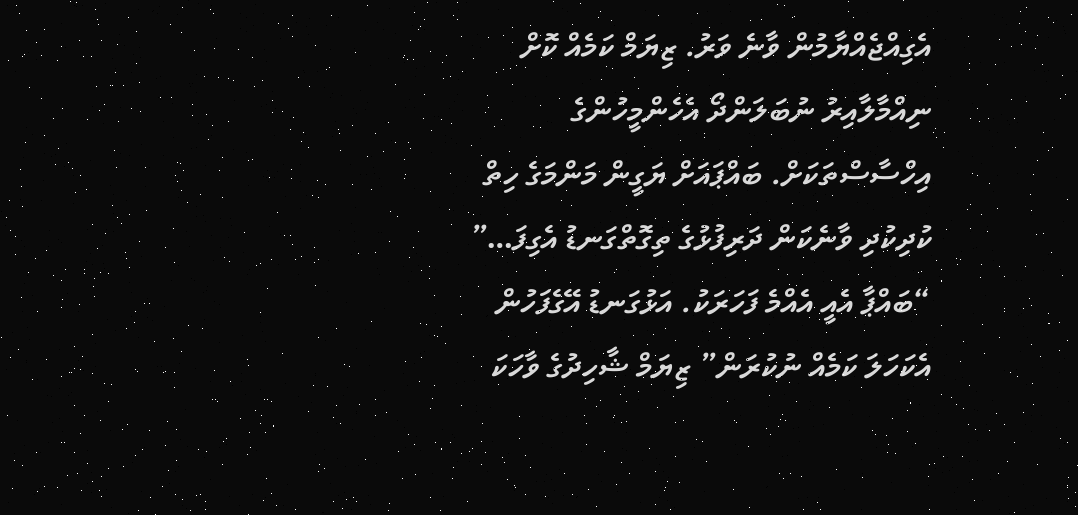އެގިއްޖެއްޔާމުން ވާނެ ވަރު. ޒިޔަމް ކަމެއް ކޮށް ނިއްމާލާއިރު ނުބަލަންދޯ އެހެންމީހުންގެ އިހްސާސްތަކަށް. ބައްޕައަށް ޔަގީން މަންމަގެ ހިތް ކުދިކުދި ވާނެކަން ދަރިފުޅުގެ ތިގޮތްގަނޑު އެގިފަ…”
“ބައްޕާ އެއީ އެއްމެ ފަހަރަކު. އަޅުގަނޑު އޭގެފަހުން އެކަހަލަ ކަމެއް ނުކުރަން” ޒިޔަމް ޝާހިދުގެ ވާހަކަ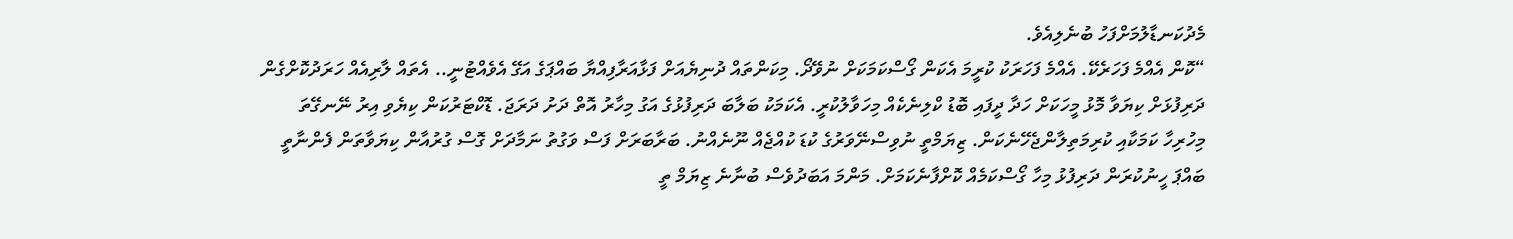މެދުކަނޑާލުމަށްފަހު ބުނެލިއެވެ.
“ކޮން އެއްމެ ފަހަރެކޭ. އެއްމެ ފަހަރަކު ކުރީމަ އެކަން ގޯސްކަމަކަށް ނުވޭދޯ. މިކަންތައް ދުނިޔެއަށް ފަޅާއަރާފިއްޔާ ބައްޕަގެ އަގޭ އެވެއްޓުނީ.. އެތައް ލާރިއެއް ހަރަދުކޮށްގެން ދަރިފުޅަށް ކިޔަވާ މޮޅު މީހަކަށް ހަދާ ދީފައި ބޮޑު ކްލިނެކެއް މިހަވާލުކުރީ. އެކަމަކު ބަލާބަ ދަރިފުޅުގެ އަގު މިހާރު އޮތް ދަށު ދަރަޖަ. ޑޮކްޓަރުކަން ކިޔެވި އިރު ނޭނގޭތަ މިހުރިހާ ކަމަކާއި ކުރިމަތިލާންޖެހޭނެކަން. ޒިޔަމްތީ ނުވިސްނޭވަރުގެ ކުޑަ ކުއްޖެއް ނޫނެއްނު. ބަރާބަރަށް ފަސް ވަގުތު ނަމާދަށް ގޮސް ގުރުއާން ކިޔަވާތަން ފެންނާތީ ބައްޕަ ހީނުކުރަން ދަރިފުޅު މިހާ ގޯސްކަމެއް ކޮށްފާނެކަމަށް. މަންމަ އަބަދުވެސް ބުނާނެ ޒިޔަމް ތީ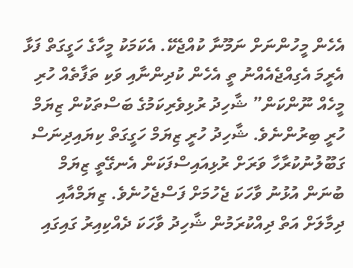އެހެން މީހުންނަށް ނަމޫނާ ކުއްޖެކޭ. އެކަމަކު މީހާގެ ހަގީގަތް ފަޅާ އެރީމަ އެގިއްޖެއެއްނު ތީ އެހެން ކުދިންނާއި ވަކި ތަފާތެއް ހުރި މީހެއް ނޫންކަން” ޝާހިދު ރުޅިވެރިކަމުގެ ބަސްތަކުން ޒިޔަމް ހުރީ ބިރުންނެވެ. ޝާހިދު ހުރީ ޒިޔަމް ހަގީގަތް ކިޔައިދިނަސް ގަބޫލުނުކުރާހާ ވަރަށް ރުޅިއައިސްފަކަން އެނގޭތީ ޒިޔަމް ބުނަން އުޅުނު ވާހަކަ ޖެހުމަށް ފަސްޖެހުނެވެ. ޒިޔަމްއާއި ދިމާލަށް އަތް ދިއްކުރަމުން ޝާހިދު ވާހަކަ ދެއްކިއިރު ގައިގައި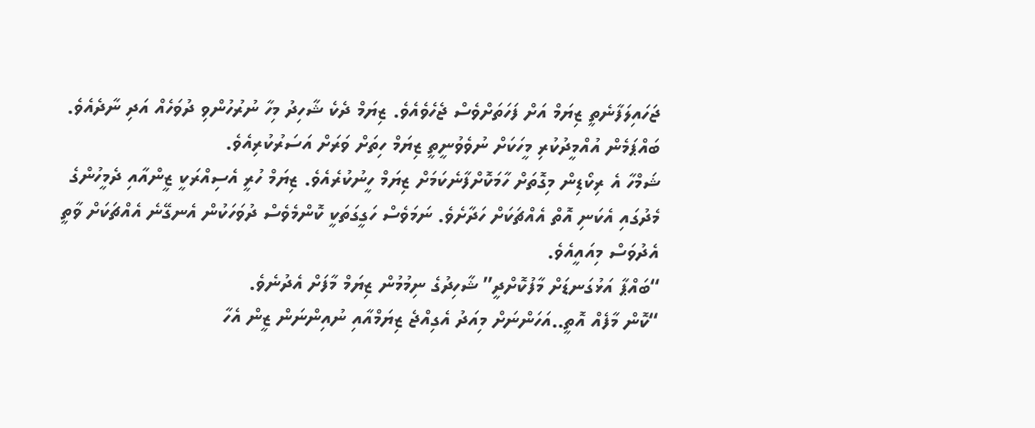ޖަހައިލަފާނެތީ ޒިޔަމް އަށް ފަހަތަށްވެސް ޖެހެވެއެވެ. ޒިޔަމް ދެކެ ޝާހިދު މިހާ ނުރުހުންވި ދުވަހެއް އަދި ނާދެއެވެ. ބައްޕަމެން އުއްމީދުކުރި މީހަކަށް ނުވެވުނީތީ ޒިޔަމް ހިތަށް ވަރަށް އަސަރުކުރިއެވެ.
ޝަމްހާ އެ ރިކޯޑިން މިގޮތަށް ހާމަކޮށްފާނެކަމަށް ޒިޔަމް ހީނުކުރެއެވެ. ޒިޔަމް ހުރީ އެސިއްރަކީ ޒީންއާއި ދެމީހުންގެ މެދުގައި އެކަނި އޮތް އެއްޗަކަށް ހަދާށެވެ. ނަމަވެސް ހަގީގަތަކީ ކޮންމެވެސް ދުވަހަކުން އެނގޭނެ އެއްޗަކަށް ވާތީ އެދުވަސް މިއައީއެވެ.
“ބައްޕާ އަޅުގަނޑަށް މާފުކޮށްދީ” ޝާހިދުގެ ނިމުމުން ޒިޔަމް މާފަށް އެދުނެވެ.
“ކޮން މާފެއް އޮތީ..އަހަންނަށް މިއަދު އެގިއްޖެ ޒިޔަމްއާއި ނުއިންނަން ޒީން އެހާ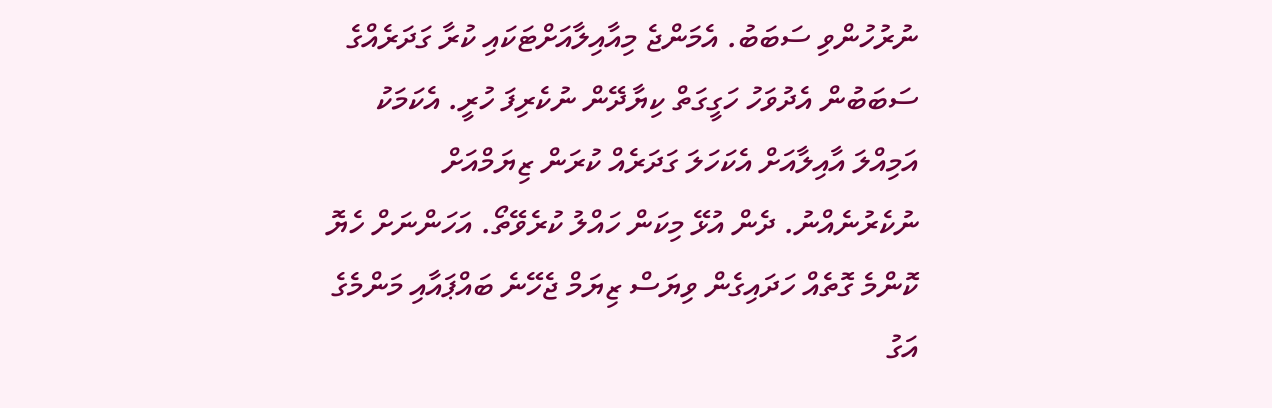ނުރުހުންވި ސަބަބު. އެމަންޖެ މިއާއިލާއަށްޓަކައި ކުރާ ގަދަރެއްގެ ސަބަބުން އެދުވަހު ހަގީގަތް ކިޔާދޭން ނުކެރިފަ ހުރީ. އެކަމަކު އަމިއްލަ އާއިލާއަށް އެކަހަލަ ގަދަރެއް ކުރަން ޒިޔަމްއަށް ނުކެރުނެއްނު. ދެން އުޅޭ މިކަން ހައްލު ކުރެވޭތޯ. އަހަންނަށް ހެޔޮ ކޮންމެ ގޮތެއް ހަދައިގެން ވިޔަސް ޒިޔަމް ޖެހޭނެ ބައްޕައާއި މަންމެގެ އަގު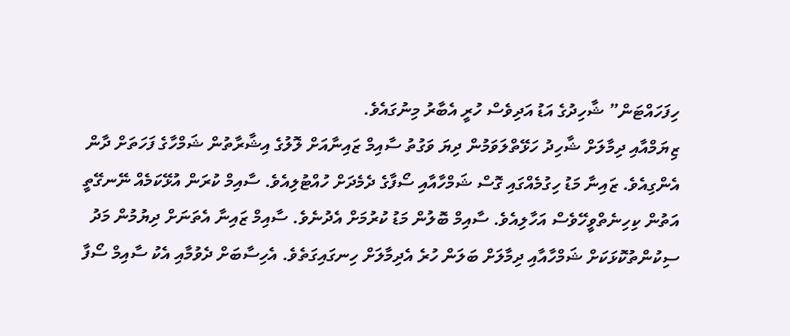ހިފަހައްޓަން” ޝާހިދުގެ އަޑު އަދިވެސް ހުރީ އެބާރު މިނުގައެވެ.
ޒިޔަމްއާއި ދިމާލަށް ޝާހިދު ހަޅޭތްލަވަމުން ދިޔަ ވަގުތު ސާއިމް ޒައިނާއަށް ލޮލުގެ އިޝާރާތުން ޝަމްހާގެ ފަހަތަށް ދާން އެންގިއެވެ. ޒައިނާ މަޑު ހިގުމެއްގައި ގޮސް ޝަމްހާއާއި ސޯފާގެ ދެމެދަށް ހުއްޓުލިއެވެ. ސާއިމް ކުރަން އުޅޭކަމެއް ނޭނގޭތީ އަތުން ކިހިނެތްވީހޭވެސް އަހާލިއެވެ. ސާއިމް ބޮލުން މަޑު ކުރުމަށް އެދުނެވެ. ސާއިމް ޒައިނާ އެތަނަށް ދިޔުމުން މަދު ސިކުންތުކޮޅަކަށް ޝަމްހާއާއި ދިމާލަށް ބަލަން ހުރެ އެދިމާލަށް ހިނގައިގަތެވެ. އެހިސާބަށް ދެވުމާއި އެކު ސާއިމް ސޯފާ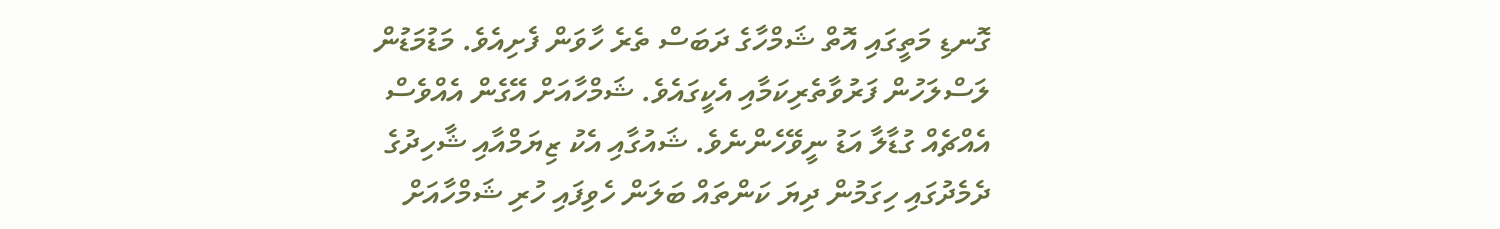ގޮނޑި މަތީގައި އޮތް ޝަމްހާގެ ދަބަސް ތެރެ ހާވަން ފެށިއެވެ. މަޑުމަޑުން ލަސްލަހުން ފަރުވާތެރިކަމާއި އެކީގައެވެ. ޝަމްހާއަށް އޭގެން އެއްވެސް އެއްޗެއް ގުޑާލާ އަޑު ނީވޭހެންނެވެ. ޝައުގާއި އެކު ޒިޔަމްއާއި ޝާހިދުގެ ދެމެދުގައި ހިގަމުން ދިޔަ ކަންތައް ބަލަން ހެވިފައި ހުރި ޝަމްހާއަށް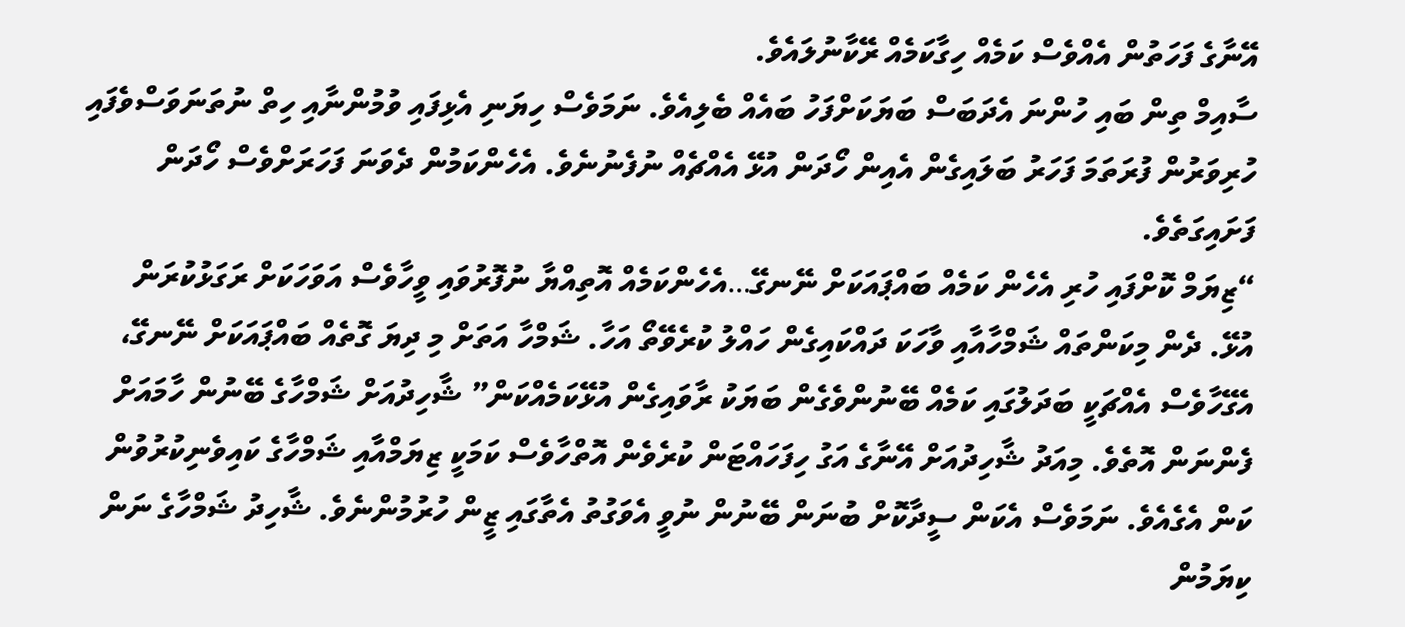އޭނާގެ ފަހަތުން އެއްވެސް ކަމެއް ހިގާކަމެއް ރޭކާނުލައެވެ.
ސާއިމް ތިން ބައި ހުންނަ އެދަބަސް ބަޔަކަށްފަހު ބައެއް ބެލިއެވެ. ނަމަވެސް ހިޔަނި އެޅިފައި ވުމުންނާއި ހިތް ނުތަނަވަސްވެފައި ހުރިވަރުން ފުރަތަމަ ފަހަރު ބަލައިގެން އެއިން ހޯދަން އުޅޭ އެއްޗެއް ނުފެނުނެވެ. އެހެންކަމުން ދެވަނަ ފަހަރަށްވެސް ހޯދަން ފަށައިގަތެވެ.
“ޒިޔަމް ކޮށްފައި ހުރި އެހެން ކަމެއް ބައްޕައަކަށް ނޭނގޭ…އެހެންކަމެއް އޮތިއްޔާ ނުފޮރުވައި ވީހާވެސް އަވަހަކަށް ރަގަޅުކުރަން އުޅޭ. ދެން މިކަންތައް ޝަމްހާއާއި ވާހަކަ ދައްކައިގެން ހައްލު ކުރެވޭތޯ އަހާ. ޝަމްހާ އަތަށް މި ދިޔަ ގޮތެއް ބައްޕައަކަށް ނޭނގޭ، އެގޭހާވެސް އެއްޗަކީ ބަދަލުގައި ކަމެއް ބޭނުންވެގެން ބަޔަކު ރާވައިގެން އުޅޭކަމެއްކަން” ޝާހިދުއަށް ޝަމްހާގެ ބޭނުން ހާމައަށް ފެންނަން އޮތެވެ. މިއަދު ޝާހިދުއަށް އޭނާގެ އަގު ހިފަހައްޓަން ކުރެވެން އޮތްހާވެސް ކަމަކީ ޒިޔަމްއާއި ޝަމްހާގެ ކައިވެނިކުރުވުން ކަން އެގެއެވެ. ނަމަވެސް އެކަން ސީދާކޮށް ބުނަން ބޭނުން ނުވީ އެވަގުތު އެތާގައި ޒީން ހުރުމުންނެވެ. ޝާހިދު ޝަމްހާގެ ނަން ކިޔަމުން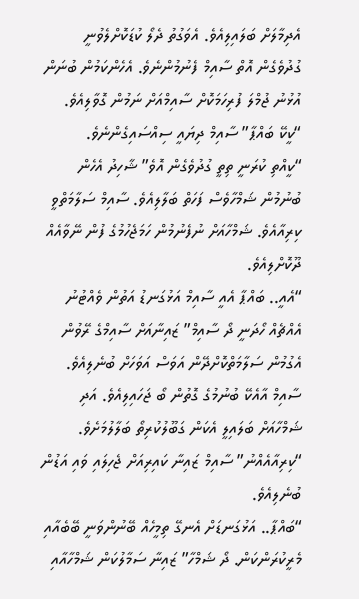އެދިމާލަށް ބަލައިލިއެވެ. އެވަގުތު ދެލޯ ކުޑަކޮށްލެވުނީ ގުދުވެގެން އޮތް ސާއިމް ފެނުމުންނެވެ. އެހެންކަމުން ބުނަން އުޅުނު ޖުމްލަ ފުރިހަމަކޮށް ސާއިމްއަށް ނަމުން ގޮވާލިއެވެ.
“ކީކޭ ބައްޕާ” ސާއިމް ދިޔައީ ސިއްސައިގެންނެވެ.
“ކީއްތި ކުރަނީ ތިތީ ގުދުވެގެން އޮވެ” ޝާހިދު އެހެން ބުނުމުން ޝަމްހާވެސް ފަހަތް ބަލާލިއެވެ. ސާއިމް ސަލާމަތްވީ ކިރިއާއެވެ. ޝަމްހާއަށް ނުފެނުމުން ހަމަޖެހުމުގެ ފުން ނޭވާއެއް ދޫކޮށްލިއެވެ.
“އެއީ.. ބައްޕާ އެއީ ސާއިމް އަޅުގަނޑު އަތުން ވެއްޓުނު އެއްޗެއް ހޯދަނީ ދޯ ސާއިމް” ޒައިނާއަށް ސާއިމްގެ ރޭވުން އެގުމުން ސަލާމަތްކޮށްދޭން އަވަސް އަވަހަށް ބުނެލިއެވެ. ސާއިމް އާއެކޭ ބުނުމުގެ ގޮތުން ބޯ ޖަހައިލިއެވެ. އަދި ޝަމްހާއަށް ބަލައިލީ އެކަން ގަބޫލުކުރިތޯ ބަލާލުމަށެވެ.
“ކިރިއާއެއްނު” ސާއިމް ޒައިނާ ކައިރިއަށް ޖެހިލައި ވައި އަޑުން ބުނެލިއެވެ.
“ބައްޕާ.. އަޅުގަނޑަށް އެނގޭ ތިމީހެއް ބޭނުންވަނީ ބޭބެއާއި މެރީކުރަންކަން. ދޯ ޝަމްހާ” ޒައިނާ ސަމާލުކަން ޝަމްހާއާއި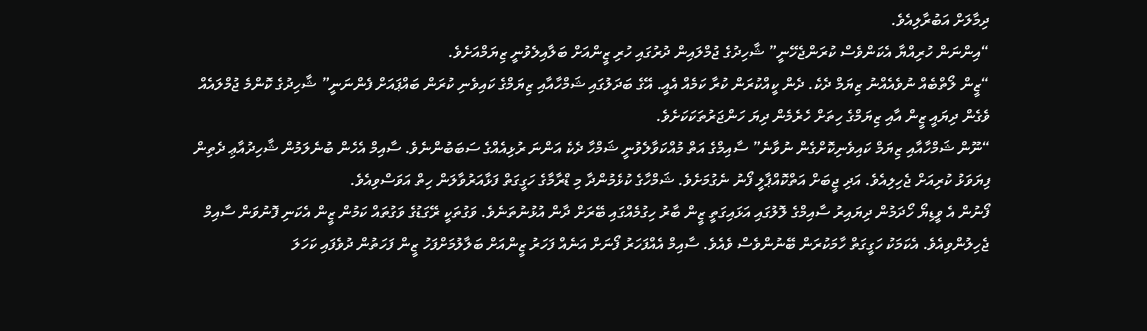ދިމާލަށް އަބުރާލިއެވެ.
“އިންނަން ހުރިއްޔާ އެކަންވެސް ކުރަންޖެހޭނީ” ޝާހިދުގެ ޖުމްލައިން ދުރުގައި ހުރި ޒީންއަށް ބަލާއިލެވުނީ ޒިޔަމްއަށެވެ.
“ޒީން ލޯތްބެއް ނުވެއެއްނު ޒިޔަމް ދެކެ. ދެން ކީއްކުރަން ކުރާ ކަމެއް އެއީ. އޭގެ ބަދަލުގައި ޝަމްހާއާއި ޒިޔަމްގެ ކައިވެނި ކުރަން ބައްޕައަށް ފެންނަނީ” ޝާހިދުގެ ކޮންމެ ޖުމްލައެއް ވެގެން ދިޔައީ ޒީން އާއި ޒިޔަމްގެ ހިތަށް ހެރެމެން ދިޔަ ހަންޖަރުތަކަކަށެވެ.
“ނޫން ޝަމްހާއާއި ޒިޔަމް ކައިވެނިކޮށްގެން ނުވާނެ” ސާއިމްގެ އަތް މުއްކަވާލެވުނީ ޝަމްހާ ދެކެ އަންނަ ރުޅިއެއްގެ ސަބަބުންނެވެ. ސާއިމް އެހެން ބުނެލަމުން ޝާހިދުއާޢި ދެތިން ފިޔަވަޅު ކުރިއަށް ޖެހިލިއެވެ. އަދި ޖީބަށް އަތްކޮއްޕާލީ ފޯނު ނެގުމަށެވެ. ޝަމްހާގެ ކުޅެމުންދާ މި ޑްރާމާގެ ހަގީގަތް ފަޅާއަރުވާލަން ހިތް އަވަސްވިއެވެ.
ފޯނުން އެ ވީޑިޔޯ ހޯދަމުން ދިޔައިރު ސާއިމްގެ ލޮލުގައި އަޅައިގަތީ ޒީން ބާރު ހިގުމެއްގައި ބޭރަށް ދާން އުޅުނުތަނެވެ. ވަގުތަކީ ރޭގަޑުގެ ވަގުތައް ކަމުން ޒީން އެކަނި ފޮނުވަން ސާއިމް ޖެހިލުންވިއެވެ. އެކަމަކު ހަގީގަތް ހާމަކުރަން ބޭނުންވެސް ވެއެވެ. ސާއިމް އެއްފަހަރު ފޯނަށް އަނެއް ފަހަރު ޒީންއަށް ބަލާލުމަށްފަހު ޒީން ފަހަތުން ދުވެފައި ކަހަލަ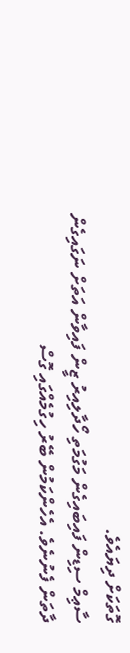ގޮތަކަށް ދިޔައެވެ.
ސާޢިމް ސިޑިން ފައިބައިގެން މަގުމަތި ހޯދާލިއިރު ޒީން ފައިވާން އަތަށް ނަގައިގެން ދާތަން ފެނުނެވެ. އެހެންކަމުން ބޭރު ހިގުމެއްގައި ގޮސް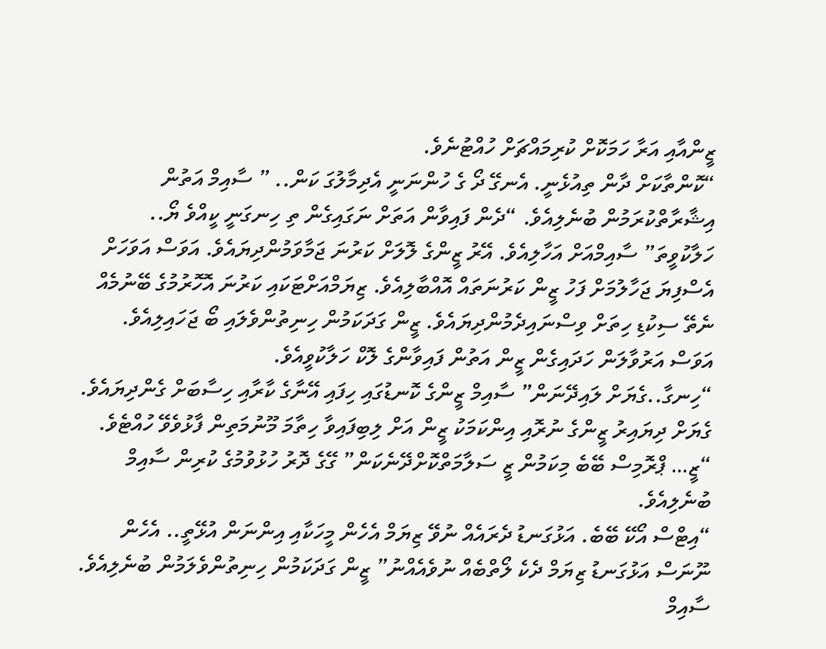ޒީންއާއި އަރާ ހަމަކޮށް ކުރިމައްޗަށް ހުއްޓުނެވެ.
“ކޮންތާކަށް ދާން ތިއުޅެނީ. އެނގޭ ދޯ ގެ ހުންނަނީ އެދިމާލުގަ ކަން.. ” ސާއިމް އަތުން އިޝާރާތްކުރަމުން ބުނެލިއެވެ. “ދެން ފައިވާން އަތަށް ނަގައިގެން ތި ހިނގަނީ ކީއްވެ ޔޯ.. ހަލާކުވީތަ” ސާއިމްއަށް އަހާލިއެވެ. އޭރު ޒީންގެ ލޮލަށް ކަރުނަ ޖަމާވަމުންދިޔައެވެ. އަވަސް އަވަހަށް އެސްފިޔަ ޖަހާލުމަށް ފަހު ޒީން ކަރުނަތައް އޮއްބާލިއެވެ. ޒިޔަމްއަށްޓަކައި ކަރުނަ އޮހޮރުމުގެ ބޭނުމެއް ނެތޭ ސިކުޑި ހިތަށް ވިސްނައިދެމުންދިޔައެވެ. ޒީން ގަދަކަމުން ހިނިތުންވެލައި ބޯ ޖަހައިލިއެވެ. އަވަސް އަރުވާލަން ހަދައިގެން ޒީން އަތުން ފައިވާންގެ ލޮކް ހަލާކުވީއެވެ.
“ހިނގާ..ގެޔަށް ލައިދޭނަން” ސާއިމް ޒީންގެ ކޮނޑުގައި ހިފައި އޭނާގެ ކާރާއި ހިސާބަށް ގެންދިޔައެވެ. ގެޔަށް ދިޔައިރު ޒީންގެ ނުރޮއި އިންކަމަކު ޒީން އަށް ލިބިފައިވާ ހިތާމަ މޫނުމަތިން ފާޅުވެވޭ ހުއްޓެވެ.
“ޒީ… ޕްރޮމިސް ބޭބެ މިކަމުން ޒީ ސަލާމަތްކޮށްދޭނެކަން” ގޭގެ ދޮރު ހުޅުވުމުގެ ކުރިން ސާއިމް ބުނެލިއެވެ.
“އިޓްސް އޯކޭ ބޭބެ. އަޅުގަނޑު ދެރައެއް ނުވޭ ޒިޔަމް އެހެން މީހަކާއި އިންނަން އުޅޭތީ.. އެހެން ނޫނަސް އަޅުގަނޑު ޒިޔަމް ދެކެ ލޯތްބެއް ނުވެއެއްނު” ޒީން ގަދަކަމުން ހިނިތުންވެލަމުން ބުނެލިއެވެ. ސާއިމް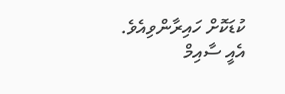ކުޑަކޮށް ހައިރާންވިއެވެ. އެއީ ސާއިމް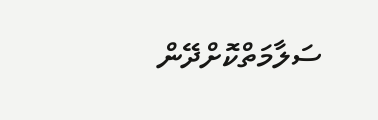ސަލާމަތްކޮށްދޭން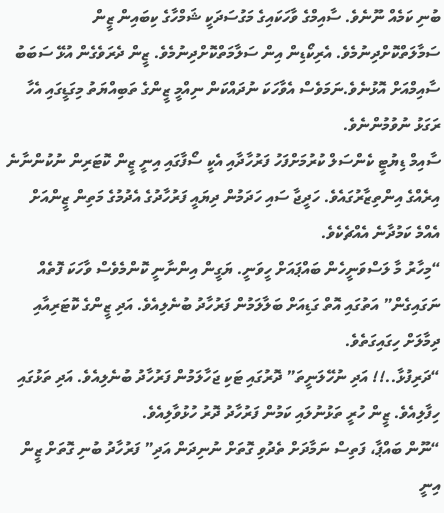ބުނި ކަމެއް ނޫނެވެ. ސާއިމްގެ ވާހަކައިގެ މަގުސަދަކީ ޝަމްހާގެ ކިބައިން ޒީން ސަމާލަތްކޮށްދިނުމެވެ. އެރިކޯޑިން އިން ސަލާމަތްކޮށްދިނުމެވެ. ޒީން ދެރަވެގެން އުޅޭ ސަބަބު ސާއިމްއަށް އޮޅުނެވެ.ނަމަވެސް އެވާހަކަ ނުދައްކަން ނިއްމީ ޒީންގެ ތަބިއްޔަތު މިގަޑީގައި އެހާ ރަގަޅު ނުވުމުންނެވެ.
ސާއިމް ޑިޔުޓީ ކެންސަލް ކުރުމަށްފަހު ފަރުހާދާއި އެކީ ސޯފާގައި އިނީ ޒީން ކޮޓަރިން ނުކުންނާނެ އިރެއްގެ އިންތިޒާރުގައެވެ. ހަދީޖާ ސައި ހަދަމުން ދިޔައީ ފަރުހާދުގެ އެދުމުގެ މަތިން ޒީންއަށް އެއްމެ ކަމުދާނެ އެއްޗެކެވެ.
“މިހާރު މާ ލަސްވަނީހެން ބައްޕައަށް ހީވަނީ. ޔަގީން އިންނާނީ ކޮންމެވެސް ވާހަކަ ފޮތެއް ނަގައިގެން” އަތުގައި އޮތް ގަޑިއަށް ބަލާލަމުން ފަރުހާދު ބުނެލިއެވެ. އަދި ޒީންގެ ކޮޓަރިއާއި ދިމާލަށް ހިގައިގަތެވެ.
“ދަރިފުޅާ..!! އަދި ނުހޭލަނީތަ” ދޮރުގައި ޓަކި ޖަހާލަމުން ފަރުހާދު ބުނެލިއެވެ. އަދި ތަޅުގައި ހިފާލިއެވެ. ޒީން ހުރީ ތަޅުނުލައި ކަމުން ފަރުހާދު ދޮރު ހުޅުވާލިއެވެ.
“ނޫން ބައްޕާ، ފަތިސް ނަމާދަށް ތެދުވި ގޮތަށް ނުނިދަން އަދި” ފަރުހާދު ބުނި ގޮތަށް ޒީން އިނީ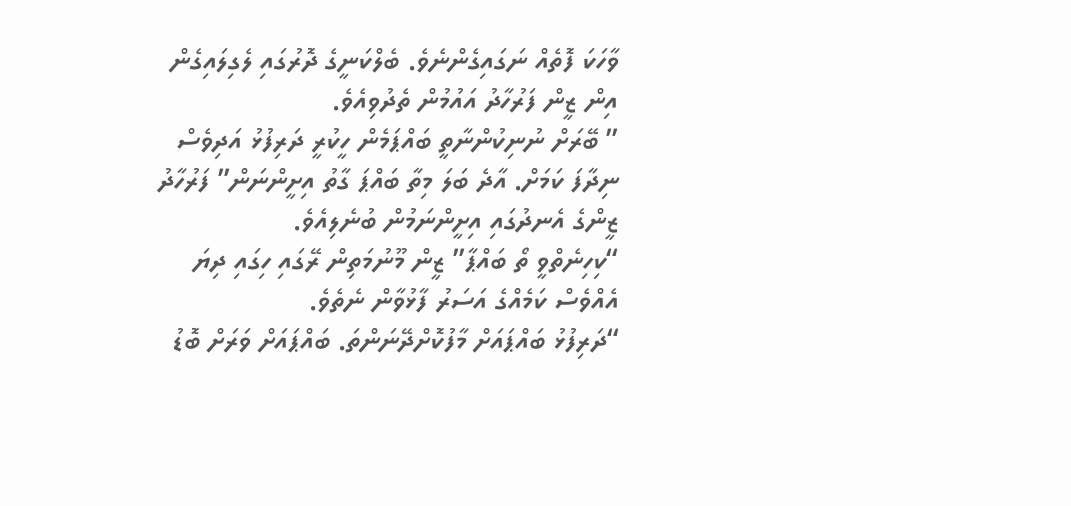ވާހަކަ ފޮތެއް ނަގައިގެންނެވެ. ބެލްކަނީގެ ދޮރުގައި ލެގިލައިގެން އިން ޒީން ފަރުހާދު އައުމުން ތެދުވިއެވެ.
” ބޭރަށް ނުނިކުންނާތީ ބައްޕަމެން ހީކުރީ ދަރިފުޅު އަދިވެސް ނިދާފަ ކަމަށް. އާދެ ބަލަ މިތާ ބައްޕަ ގާތު އިށީންނަން” ފަރުހާދު ޒީންގެ އެނދުގައި އިށީންނަމުން ބުނެލިއެވެ.
“ކިހިނެތްވީ ތޯ ބައްޕާ” ޒީން މޫނުމަތިން ރޭގައި ހިގައި ދިޔަ އެއްވެސް ކަމެއްގެ އަސަރު ފާޅުވާން ނެތެވެ.
“ދަރިފުޅު ބައްޕައަށް މާފުކޮށްދޭނަންތަ. ބައްޕައަށް ވަރަށް ބޮޑު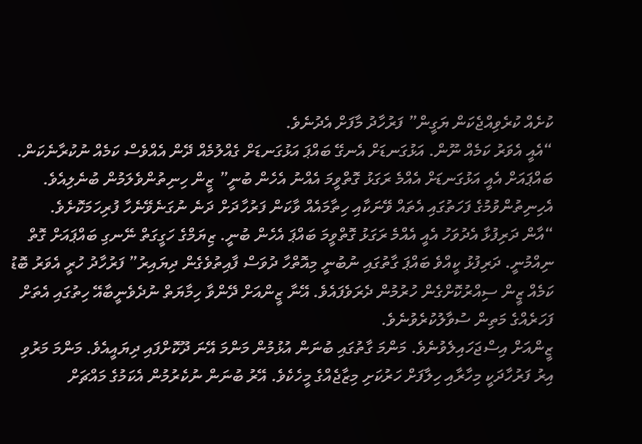ކުށެއް ކުރެވިއްޖެކަން ޔަގީން” ފަރުހާދު މާފަށް އެދުނެވެ.
“އެއީ އެވަރު ކަމެއް ނޫން. އަޅުގަނޑަށް އެނގޭ ބައްޕަ އަޅުގަނޑަށް ގެއްލުމެއް ދޭން އެއްވެސް ކަމެއް ނުކުރާނެކަން. ބައްޕައަށް އެއީ އަޅުގަނޑަށް އެއްމެ ރަގަޅު ގޮތްވީމަ އެއްނު އެހެން ބުނީ” ޒީން ހިނިތުންވެލަމުން ބުނެލިއެވެ. އެހިނިތުންވުމުގެ ފަހަތުގައި އެތައް ވޭނަކާއި ހިތާމައެއް ވާކަން ފަރުހާދަށް ދަނެ ނުގަނެވޭނެހާ ފުރިހަމަކޮށެވެ.
“އާން ދަރިފުޅާ އެދުވަހު އެއީ އެއްމެ ރަގަޅު ގޮތްވީމަ ބައްޕަ އެހެން ބުނީ. ޒިޔަމްގެ ހަގީގަތް ނޭނގި ބައްޕައަށް ގޮތް ނިއްމުނީ. ދަރިފުޅު ކީއްވެ ބައްޕަ ގާތުގައި ނުބުނީ މިއޮތްހާ ދުވަސް ފާއިތުވެގެން ދިޔައިރު” ފަރުހާދު ހުރީ އެވަރު ބޮޑު ކަމެއް ޒީން ސިއްރުކޮށްގެން ހުރުމުން ދެރަވެފައެވެ. އޭނާ ޒީންއަށް ދޭންވާ ހިމާޔަތް ނުދެވެނީބާއޭ ހިތުގައި އެތަށް ފަހަރެއްގެ މަތިން ސުވާލުކުރެވުނެވެ.
ޒީންއަށް އިސްޖަހައިލެވުނެވެ. މަންމަ ގާތުގައި ބުނަން އުޅުމުން މަންމަ އޭނަ ދޫކޮށްފައި ދިޔައީއެވެ. މަންމަ މަރުވި އިރު ފަރުހާދަކީ މިހާރާއި ހިލާފަށް ހަރުކަށި މިޒާޖެއްގެ މީހެކެވެ. އޭރު ބުނަން ނުކެރުމުން އެކަމުގެ މައްޗަށް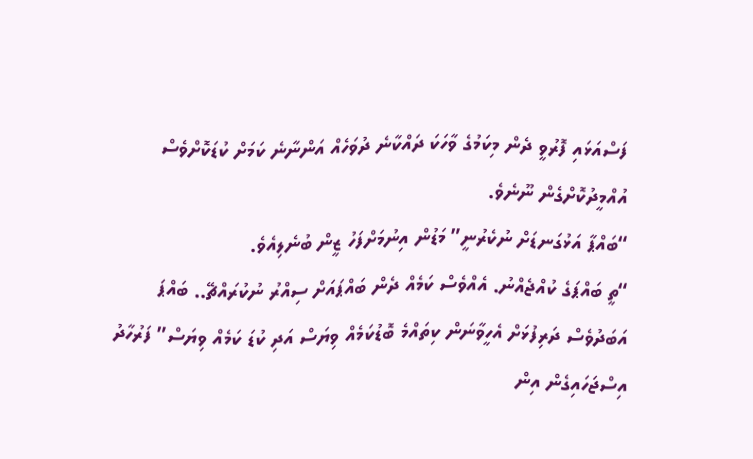ފަސްއަޅައި ފޮރުވީ ދެން މިކަމުގެ ވާހަކަ ދައްކާނެ ދުވަހެއް އަންނާނެ ކަމަށް ކުޑަކޮށްވެސް އުއްމީދުކޮށްގެން ނޫނެވެ.
“ބައްޕާ އަޅުގަނޑަށް ނުކެރުނީ” މަޑުން އިނުމަށްފަހު ޒީން ބުނެލިއެވެ.
“ތީ ބައްޕަގެ ކުއްޖެއްނު. އެއްވެސް ކަމެއް ދެން ބައްޕައަށް ސިއްރު ނުކުރައްޗޭ.. ބައްޕަ އަބަދުވެސް ދަރިފުޅަށް އެހީވާނަން ކިތައްމެ ބޮޑުކަމެއް ވިޔަސް އަދި ކުޑަ ކަމެއް ވިޔަސް” ފަރުހާދު އިސްޖަހައިގެން އިން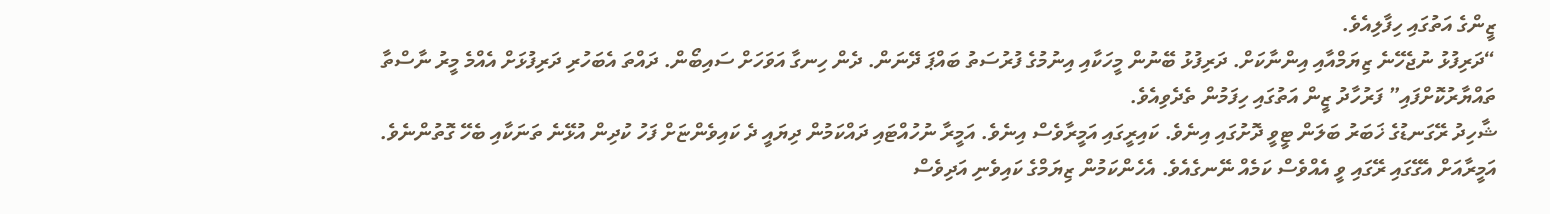ޒީންގެ އަތުގައި ހިފާލިއެވެ.
“ދަރިފުޅު ނުޖެހޭނެ ޒިޔަމްއާއި އިންނާކަށް. ދަރިފުޅު ބޭނުން މީހަކާއި އިނުމުގެ ފުރުސަތު ބައްޕަ ދޭނަން. ދެން ހިނގާ އަވަހަށް ސައިބޯން. ދައްތަ އެބަހުރި ދަރިފުޅަށް އެއްމެ މީރު ނާސްތާ ތައްޔާރުކޮށްފައި” ފަރުހާދު ޒީން އަތުގައި ހިފަމުން ތެދެވިއެވެ.
ޝާހިދު ރޭގަނޑުގެ ޚަބަރު ބަލަން ޓީވީ ދޮށުގައި އިނެވެ. ކައިރީގައި އަމީރާވެސް އިނެވެ. އަމީރާ ނުހުއްޓައި ދައްކަމުން ދިޔައީ ދެ ކައިވެންޏަށް ފަހު ކުދިން އުޅޭނެ ތަނަކާއި ބެހޭ ގޮތުންނެވެ. އަމީރާއަށް އެގޭގައި ރޭގައި ވީ އެއްވެސް ކަމެއް ނޭނގެއެވެ. އެހެންކަމުން ޒިޔަމްގެ ކައިވެނި އަދިވެސް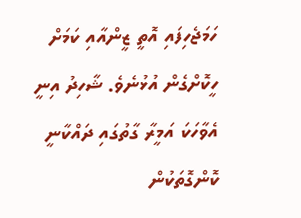ހަމަޖެހިފައި އޮތީ ޒީންއާއި ކަމަށް ހީކޮށްގެން އުޅުނެވެ. ޝާހިދު އިނީ އެވާހަކަ އަމީރާ ގާތުގައި ދައްކާނީ ކޮންގޮތަކުން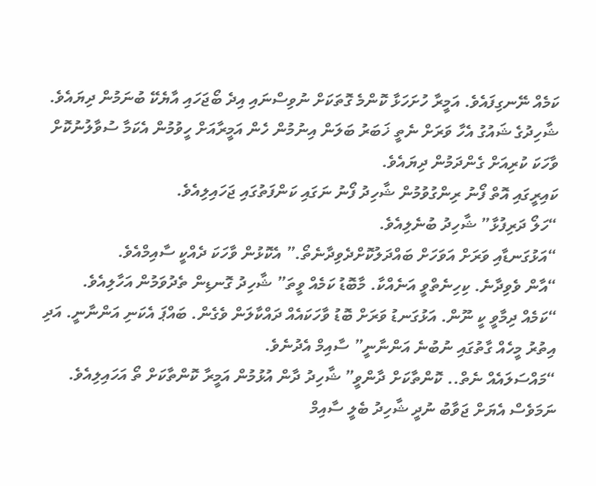ކަމެއް ނޭނގިފައެވެ. އަމީރާ ހުށަހަޅާ ކޮންމެ ގޮތަކަށް ނުވިސްނައި އިދެ ބޯޖަހައި އާޔެކޭ ބުނަމުން ދިޔައެވެ. ޝާހިދުގެ ޝައުގު އެހާ ވަރަށް ނެތީ ޚަބަރު ބަލަން އިނުމުން ހެން އަމީރާއަށް ހީވުމުން އެކަމާ ސުވާލުނުކޮށް ވާހަކަ ކުރިއަށް ގެންދަމުން ދިޔައެވެ.
ކައިރީގައި އޮތް ފޯނު ރިންގުވުމުން ޝާހިދު ފޯނު ނަގައި ކަންފަތުގައި ޖަހައިލިއެވެ.
“ހަލޯ ދަރިފުޅާ” ޝާހިދު ބުނެލިއެވެ.
“އަޅުގަނޑާއި ވަރަށް އަވަހަށް ބައްދަލުކޮށްދެވިދާނެތޯ.” އެކޮޅުން ވާހަކަ ދެއްކީ ސާއިމްއެވެ.
“އާން ވެވިދާނެ. ކިހިނެތްވީ އަނެއްކާ. މާބޮޑު ކަމެއް ވީތަ” ޝާހިދު ގޮނޑިން ތެދުވަމުން އަހާލިއެވެ.
“ކަމެއް ދިމާވީ ކީ ނޫން. އަޅުގަނޑު ވަރަށް ބޮޑު ވާހަކައެއް ދައްކާލަން ވެގެން. ބައްޕަ އެކަނި އަންނާނީ. އަދި އިތުރު މީހެއް ގާތުގައި ނުބުނެ އަންނާނީ” ސާއިމް އެދުނެވެ.
“މައްސަލައެއް ނެތް.. ކޮންތާކަށް ދާންވީ” ޝާހިދު ދާން އުޅުމުން އަމީރާ ކޮންތާކަށް ތޯ އަހައިލިއެވެ. ނަމަވެސް އެޔަށް ޖަވާބު ނުދީ ޝާހިދު ބެލީ ސާއިމް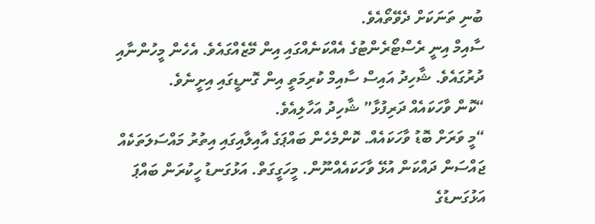ބުނި ތަނަކަށް ދެވޭތޯއެވެ.
ސާއިމް އިނީ ރެސްޓޯރެންޓުގެ އެއްކަނެއްގައި އިން މޭޒެއްގައެވެ. އެހެން މީހުންނާއި ދުރުގައެވެ. ޝާހިދު އައިސް ސާއިމް ކުރިމަތީ އިން ގޮނޑީގައި އިށީނެވެ.
“ކޮން ވާހަކައެއް ދަރިފުޅާ” ޝާހިދު އަހާލިއެވެ.
“މީ ވަރަށް ބޮޑު ވާހަކައެއް. ކޮންމެހެން ބައްޕަގެ އާއިލާއިގައި އިތުރު މައްސަލަތަކެއް ޖައްސަން ދައްކަން އުޅޭ ވާހަކައެއްނޫން. މީހަގީގަތް. އަޅުގަނޑު ހީކުރަން ބައްޕަ އަޅުގަނޑުގެ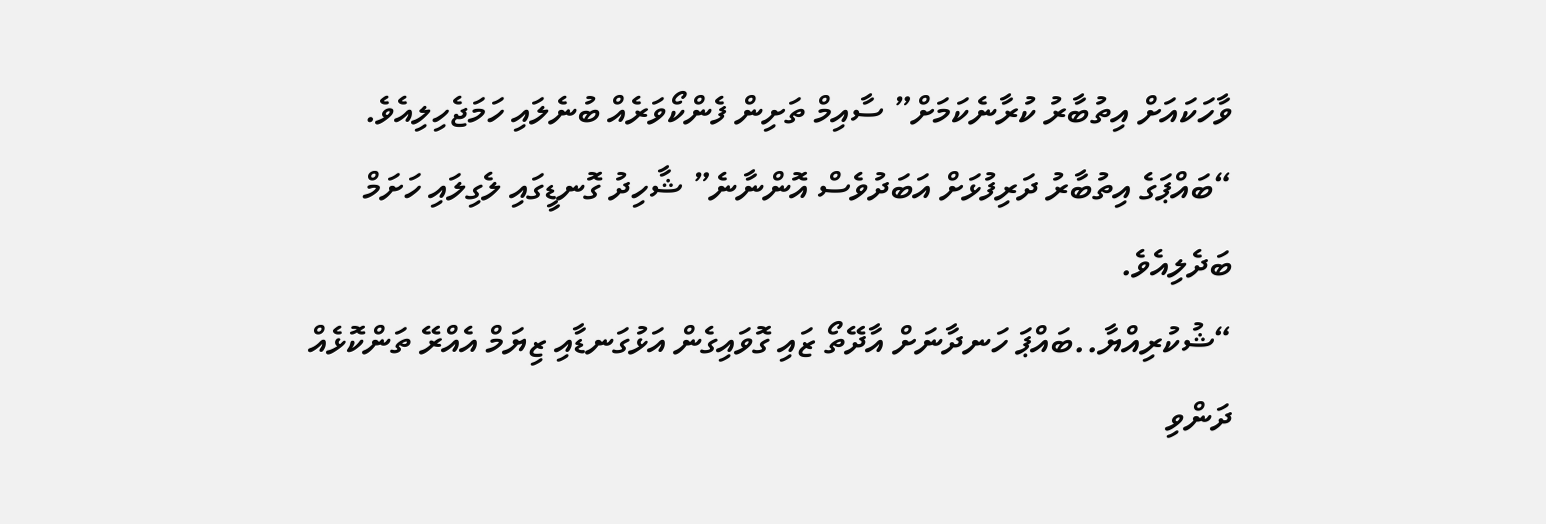ވާހަކައަށް އިތުބާރު ކުރާނެކަމަށް” ސާއިމް ތަށިން ފެންކޯވަރެއް ބުނެލައި ހަމަޖެހިލިއެވެ.
“ބައްޕަގެ އިތުބާރު ދަރިފުޅަށް އަބަދުވެސް އޮންނާނެ” ޝާހިދު ގޮނޑީގައި ލެގިލައި ހަށަމް ބަދެލިއެވެ.
“ޝުކުރިއްޔާ..ބައްޕަ ހަނދާނަށް އާދޭތޯ ޒައި ގޮވައިގެން އަޅުގަނޑާއި ޒިޔަމް އެއްރޭ ތަންކޮޅެއް ދަންވި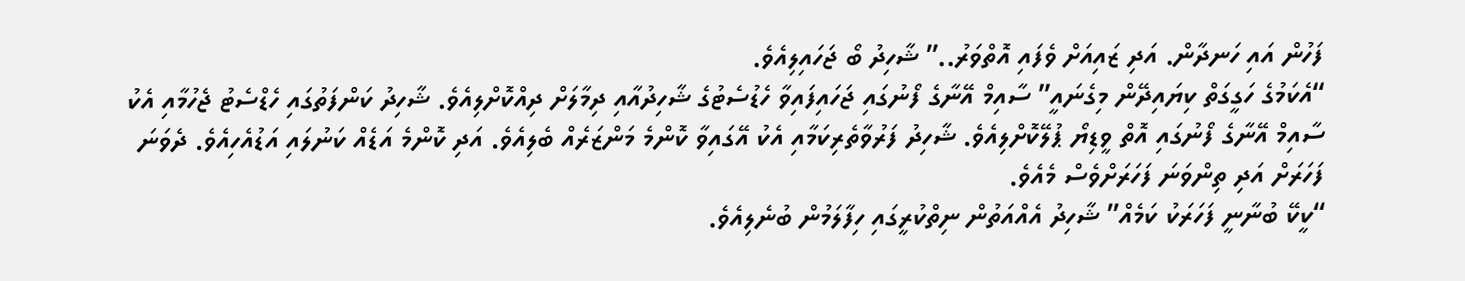ފަހުން އައި ހަނދާން. އަދި ޒައިއަށް ވެފައި އޮތްވަރު..” ޝާހިދު ބޯ ޖަހައިލިއެވެ.
“އެކަމުގެ ހަގީގަތް ކިޔައިދޭން މިގެނައީ” ސާއިމް އޭނާގެ ފޯނުގައި ޖަހައިފައިވާ ހެޑުސެޓުގެ ޝާހިދުއާއި ދިމާލަށް ދިއްކޮށްލިއެވެ. ޝާހިދު ކަންފަތުގައި ހެޑްސެޓު ޖެހުމާއި އެކު ސާއިމް އޭނާގެ ފޯނުގައި އޮތް ވީޑިޔޯ ޕުލޭކޮށްލިއެވެ. ޝާހިދު ފަރުވާތެރިކަމާއި އެކު އޭގައިވާ ކޮންމެ މަންޒަރެއް ބެލިއެވެ. އަދި ކޮންމެ އަޑެއް ކަނުލައި އަޑުއެހިއެވެ. ދެވަނަ ފަހަރަށް އަދި ތިންވަނަ ފަހަރަށްވެސް މެއެވެ.
“ކީކޭ ބުނާނީ ފަހަރަކު ކަމެއް” ޝާހިދު އެއްއަތުން ނިތްކުރީގައި ހިފާލަމުން ބުނެލިއެވެ.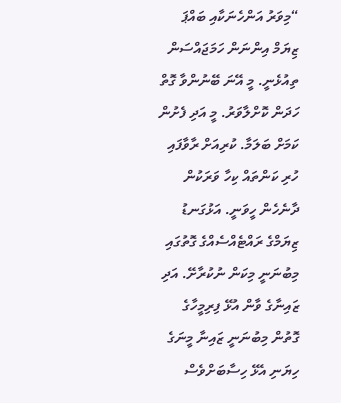“މިވަރު އަންހެނަކާއި ބައްޕަ ޒިޔަމް އިންނަން ހަމަޖައްސަން ތިއުޅެނީ. މީ އޭނަ ބޭނުންވާ ގޮތް ހަދަން ކޮށްލާވަރު. މީ އަދި ފެށުން ކަމަށް ބަލަމާ. ކުރިއަށް ރާވާފައި ހުރި ކަންތައް ކިހާ ވަރަކުން ދާނެހެން ހީވަނީ. އަޅުގަނޑު ޒިޔަމްގެ ރައްޓެއްސެއްގެ ގޮތުގައި މިބުނަނީ މިކަން ނުކުރާށޭ. އަދި ޒައިނާގެ ވާން އުޅޭ ފިރިމީހާގެ ގޮތުން މިބުނަނީ ޒައިނާ މީނަގެ ހިޔަނި އެޅޭ ހިސާބަށްވެސް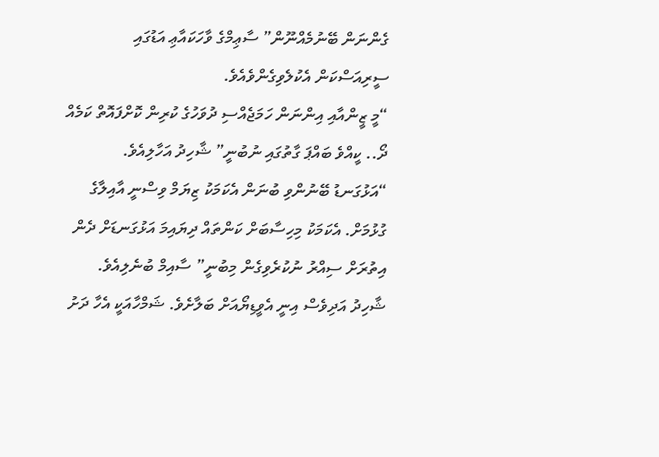ގެންނަން ބޭނުމެއްނޫން” ސާޢިމްގެ ވާހަކައާޢި އަޑުގައި ސީރިއަސްކަން އެކުލެވިގެންވެއެވެ.
“މީ ޒީންއާއި އިންނަން ހަމަޖެއްސި ދުވަހުގެ ކުރިން ކޮށްފައޮތް ކަމެއް ދޯ.. ކީއްވެ ބައްޕަ ގާތުގައި ނުބުނީ” ޝާހިދު އަހާލިއެވެ.
“އަޅުގަނޑު ބޭނުންވި ބުނަން އެކަމަކު ޒިޔަމް ވިސްނީ އާއިލާގެ ގުޅުމަށް. އެކަމަކު މިހިސާބަށް ކަންތައް ދިޔައިމަ އަޅުގަނޑަށް ދެން އިތުރަށް ސިއްރު ނުކުރެވިގެން މިބުނީ” ސާއިމް ބުނެލިއެވެ. ޝާހިދު އަދިވެސް އިނީ އެވީޑިޔޯއަށް ބަލާށެވެ. ޝަމްހާއަކީ އެހާ ދަށު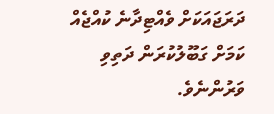ދަރަޖައަކަށް ވެއްޓިދާނެ ކުއްޖެއް ކަމަށް ގަބޫލުކުރަން ދަތިވި ވަރުންނެވެ.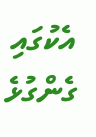އެކުގައި ގެންގުޅެ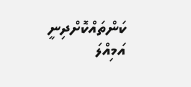ކަންތައްކޮށްދިނީ އަމިއްލަ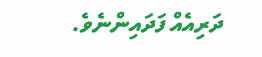ދަރިއެއް ފަދައިންނެވެ.